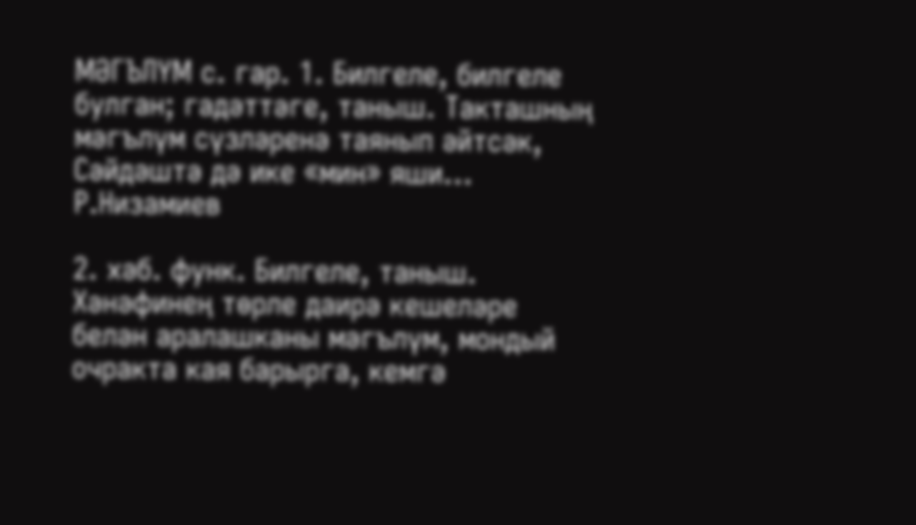МӘГЪЛҮМ с. гар. 1. Билгеле, билгеле булган; гадәттәге, таныш. Такташның мәгълүм сүзләренә таянып әйтсәк, Сәйдәштә дә ике «мин» яши... Р.Низамиев

2. хәб. функ. Билгеле, таныш. Хәнәфинең төрле даирә кешеләре белән аралашканы мәгълүм, мондый очракта кая барырга, кемгә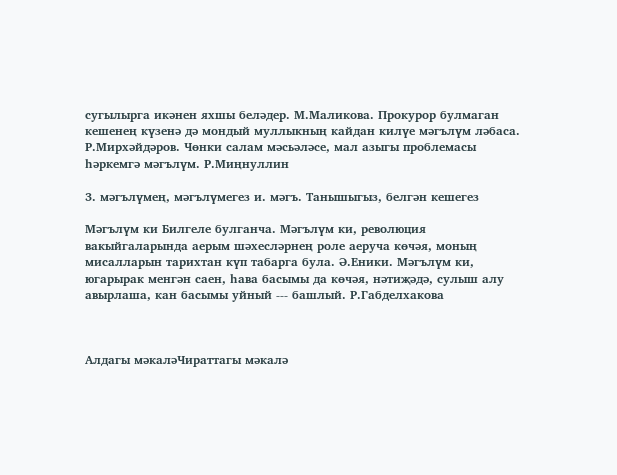сугылырга икәнен яхшы беләдер. М.Маликова. Прокурор булмаган кешенең күзенә дә мондый муллыкның кайдан килүе мәгълүм ләбаса. Р.Мирхәйдәров. Чөнки салам мәсьәләсе, мал азыгы проблемасы һәркемгә мәгълүм. Р.Миңнуллин

3. мәгълүмең, мәгълүмегез и. мәгъ. Танышыгыз, белгән кешегез

Мәгълүм ки Билгеле булганча. Мәгълүм ки, революция вакыйгаларында аерым шәхесләрнең роле аеруча көчәя, моның мисалларын тарихтан күп табарга була. Ә.Еники. Мәгълүм ки, югарырак менгән саен, һава басымы да көчәя, нәтиҗәдә, сулыш алу авырлаша, кан басымы уйный --- башлый. Р.Габделхакова



Алдагы мәкаләЧираттагы мәкалә